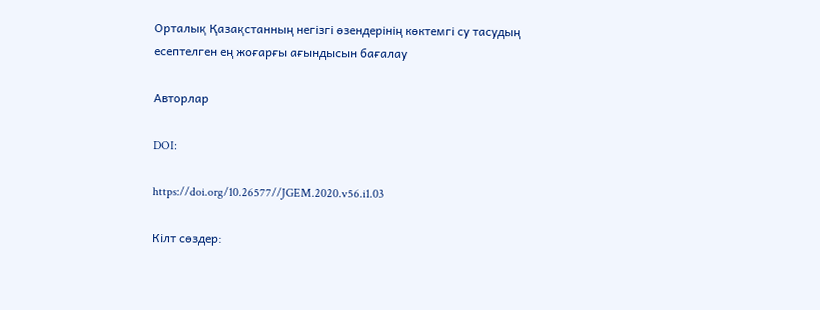Орталық Қазақстанның негізгі өзендерінің көктемгі су тасудың есептелген ең жоғарғы ағындысын бағалау

Авторлар

DOI:

https://doi.org/10.26577//JGEM.2020.v56.i1.03

Кілт сөздер: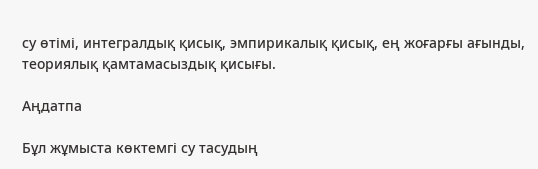су өтімі, интегралдық қисық, эмпирикалық қисық, ең жоғарғы ағынды, теориялық қамтамасыздық қисығы.

Аңдатпа

Бұл жұмыста көктемгі су тасудың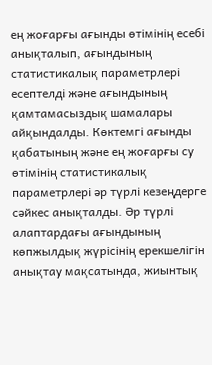ең жоғарғы ағынды өтімінің есебі анықталып, ағындының статистикалық параметрлері есептелді және ағындының қамтамасыздық шамалары айқындалды. Көктемгі ағынды қабатының және ең жоғарғы су өтімінің статистикалық параметрлері әр түрлі кезеңдерге сәйкес анықталды. Әр түрлі алаптардағы ағындының көпжылдық жүрісінің ерекшелігін анықтау мақсатында, жиынтық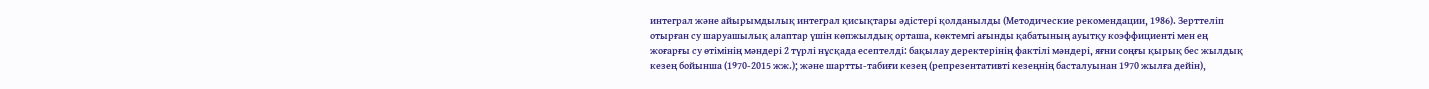интеграл және айырымдылық интеграл қисықтары әдістері қолданылды (Методические рекомендации, 1986). Зерттеліп отырған су шаруашылық алаптар үшін көпжылдық орташа, көктемгі ағынды қабатының ауытқу коэффициенті мен ең жоғарғы су өтімінің мәндері 2 түрлі нұсқада есептелді: бақылау деректерінің фактілі мәндері, яғни соңғы қырық бес жылдық кезең бойынша (1970-2015 жж.); және шартты-табиғи кезең (репрезентативті кезеңнің басталуынан 1970 жылға дейін),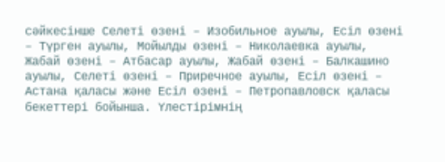сәйкесінше Селеті өзені – Изобильное ауылы, Есіл өзені – Түрген ауылы, Мойылды өзені – Николаевка ауылы, Жабай өзені – Атбасар ауылы, Жабай өзені – Балкашино ауылы, Селеті өзені – Приречное ауылы, Есіл өзені – Астана қаласы және Есіл өзені – Петропавловск қаласы бекеттері бойынша. Үлестірімнің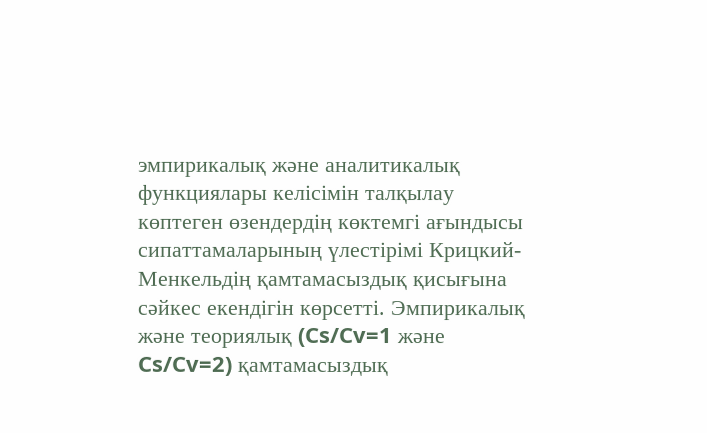эмпирикалық және аналитикалық функциялары келісімін талқылау көптеген өзендердің көктемгі ағындысы сипаттамаларының үлестірімі Крицкий-Менкельдің қамтамасыздық қисығына сәйкес екендігін көрсетті. Эмпирикалық және теориялық (Cs/Cv=1 және Cs/Cv=2) қамтамасыздық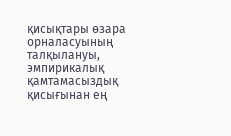қисықтары өзара орналасуының талқылануы, эмпирикалық қамтамасыздық қисығынан ең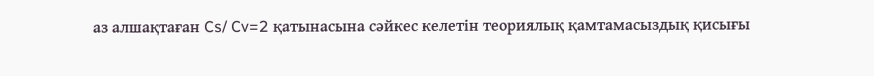аз алшақтаған Cs/ Cv=2 қатынасына сәйкес келетін теориялық қамтамасыздық қисығы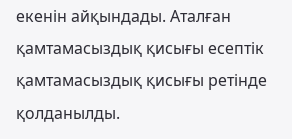екенін айқындады. Аталған қамтамасыздық қисығы есептік қамтамасыздық қисығы ретінде қолданылды.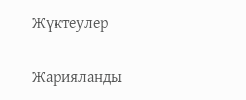Жүктеулер

Жарияланды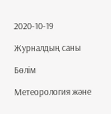2020-10-19

Журналдың саны

Бөлім

Метеорология және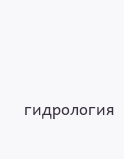гидрология